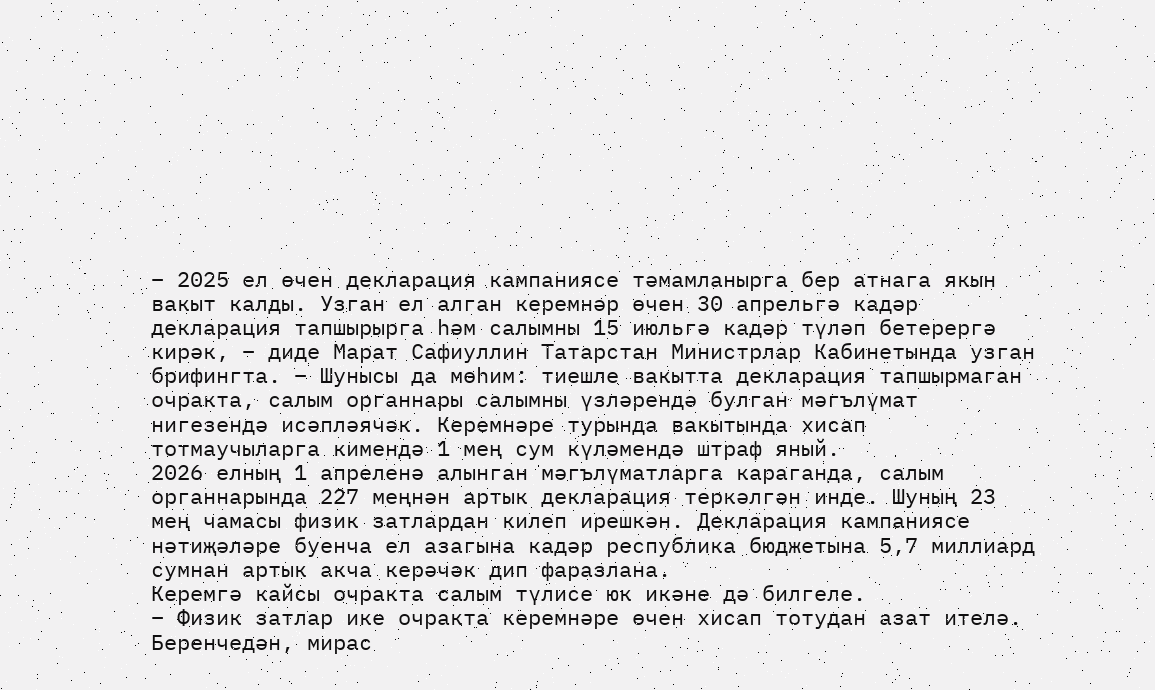– 2025 ел өчен декларация кампаниясе тәмамланырга бер атнага якын вакыт калды. Узган ел алган керемнәр өчен 30 апрельгә кадәр декларация тапшырырга һәм салымны 15 июльгә кадәр түләп бетерергә кирәк, – диде Марат Сафиуллин Татарстан Министрлар Кабинетында узган брифингта. – Шунысы да мөһим: тиешле вакытта декларация тапшырмаган очракта, салым органнары салымны үзләрендә булган мәгълүмат нигезендә исәпләячәк. Керемнәре турында вакытында хисап тотмаучыларга кимендә 1 мең сум күләмендә штраф яный.
2026 елның 1 апреленә алынган мәгълүматларга караганда, салым органнарында 227 меңнән артык декларация теркәлгән инде. Шуның 23 мең чамасы физик затлардан килеп ирешкән. Декларация кампаниясе нәтиҗәләре буенча ел азагына кадәр республика бюджетына 5,7 миллиард сумнан артык акча керәчәк дип фаразлана.
Керемгә кайсы очракта салым түлисе юк икәне дә билгеле.
– Физик затлар ике очракта керемнәре өчен хисап тотудан азат ителә. Беренчедән, мирас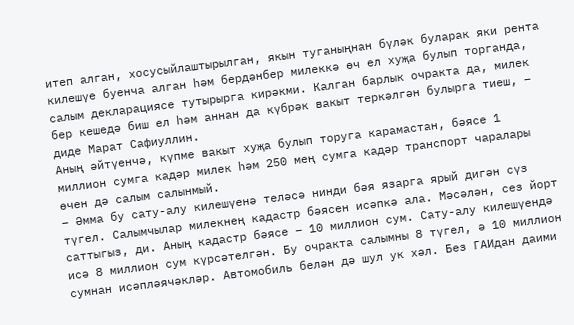итеп алган, хосусыйлаштырылган, якын туганыңнан бүләк буларак яки рента килешүе буенча алган һәм бердәнбер милеккә өч ел хуҗа булып торганда, салым декларациясе тутырырга кирәкми. Калган барлык очракта да, милек бер кешедә биш ел һәм аннан да күбрәк вакыт теркәлгән булырга тиеш, – диде Марат Сафиуллин.
Аның әйтүенчә, күпме вакыт хуҗа булып торуга карамастан, бәясе 1 миллион сумга кадәр милек һәм 250 мең сумга кадәр транспорт чаралары өчен дә салым салынмый.
– Әмма бу сату-алу килешүенә теләсә нинди бәя язарга ярый дигән сүз түгел. Салымчылар милекнең кадастр бәясен исәпкә ала. Мәсәлән, сез йорт саттыгыз, ди. Аның кадастр бәясе – 10 миллион сум. Сату-алу килешүендә исә 8 миллион сум күрсәтелгән. Бу очракта салымны 8 түгел, ә 10 миллион сумнан исәпләячәкләр. Автомобиль белән дә шул ук хәл. Без ГАИдан даими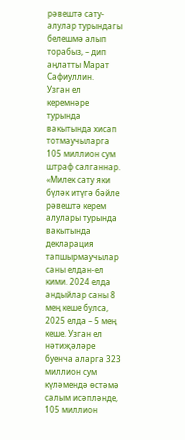рәвештә сату-алулар турындагы белешмә алып торабыз, – дип аңлатты Марат Сафиуллин.
Узган ел керемнәре турында вакытында хисап тотмаучыларга 105 миллион сум штраф салганнар. «Милек сату яки бүләк итүгә бәйле рәвештә керем алулары турында вакытында декларация тапшырмаучылар саны елдан-ел кими. 2024 елда андыйлар саны 8 мең кеше булса, 2025 елда – 5 мең кеше. Узган ел нәтиҗәләре буенча аларга 323 миллион сум күләмендә өстәмә салым исәпләнде, 105 миллион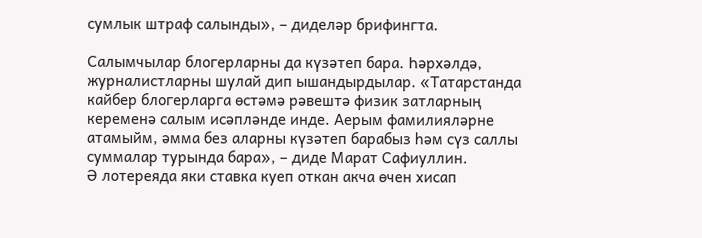сумлык штраф салынды», – диделәр брифингта.

Салымчылар блогерларны да күзәтеп бара. Һәрхәлдә, журналистларны шулай дип ышандырдылар. «Татарстанда кайбер блогерларга өстәмә рәвештә физик затларның кеременә салым исәпләнде инде. Аерым фамилияләрне атамыйм, әмма без аларны күзәтеп барабыз һәм сүз саллы суммалар турында бара», – диде Марат Сафиуллин.
Ә лотереяда яки ставка куеп откан акча өчен хисап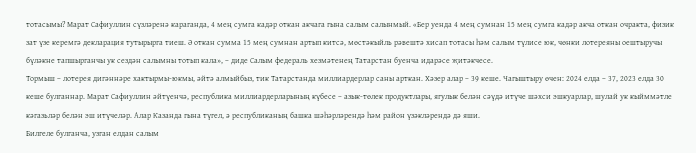тотасымы? Марат Сафиуллин сүзләренә караганда, 4 мең сумга кадәр откан акчага гына салым салынмый. «Бер уенда 4 мең сумнан 15 мең сумга кадәр акча откан очракта, физик зат үзе керемгә декларация тутырырга тиеш. Ә откан сумма 15 мең сумнан артып китсә, мөстәкыйль рәвештә хисап тотасы һәм салым түлисе юк, чөнки лотереяны оештыручы бүләкне тапшырганчы ук сездән салымны тотып кала», – диде Салым федераль хезмәтенең Татарстан буенча идарәсе җитәкчесе.
Тормыш – лотерея дигәннәре хактырмы-юкмы, әйтә алмыйбыз, тик Татарстанда миллиардерлар саны арткан. Хәзер алар – 39 кеше. Чагыштыру өчен: 2024 елда – 37, 2023 елда 30 кеше булганнар. Марат Сафиуллин әйтүенчә, республика миллиардерларының күбесе – азык-төлек продуктлары, ягулык белән сәүдә итүче шәхси эшкуарлар, шулай ук кыйммәтле кәгазьләр белән эш итүчеләр. Алар Казанда гына түгел, ә республиканың башка шәһәрләрендә һәм район үзәкләрендә дә яши.
Билгеле булганча, узган елдан салым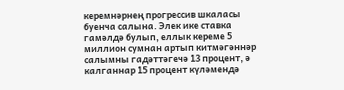керемнәрнең прогрессив шкаласы буенча салына. Элек ике ставка гамәлдә булып, еллык кереме 5 миллион сумнан артып китмәгәннәр салымны гадәттәгечә 13 процент, ә калганнар 15 процент күләмендә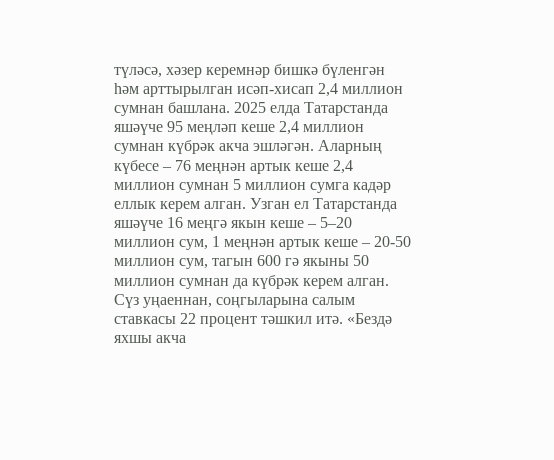түләсә, хәзер керемнәр бишкә бүленгән һәм арттырылган исәп-хисап 2,4 миллион сумнан башлана. 2025 елда Татарстанда яшәүче 95 меңләп кеше 2,4 миллион сумнан күбрәк акча эшләгән. Аларның күбесе – 76 меңнән артык кеше 2,4 миллион сумнан 5 миллион сумга кадәр еллык керем алган. Узган ел Татарстанда яшәүче 16 меңгә якын кеше – 5–20 миллион сум, 1 меңнән артык кеше – 20-50 миллион сум, тагын 600 гә якыны 50 миллион сумнан да күбрәк керем алган. Сүз уңаеннан, соңгыларына салым ставкасы 22 процент тәшкил итә. «Бездә яхшы акча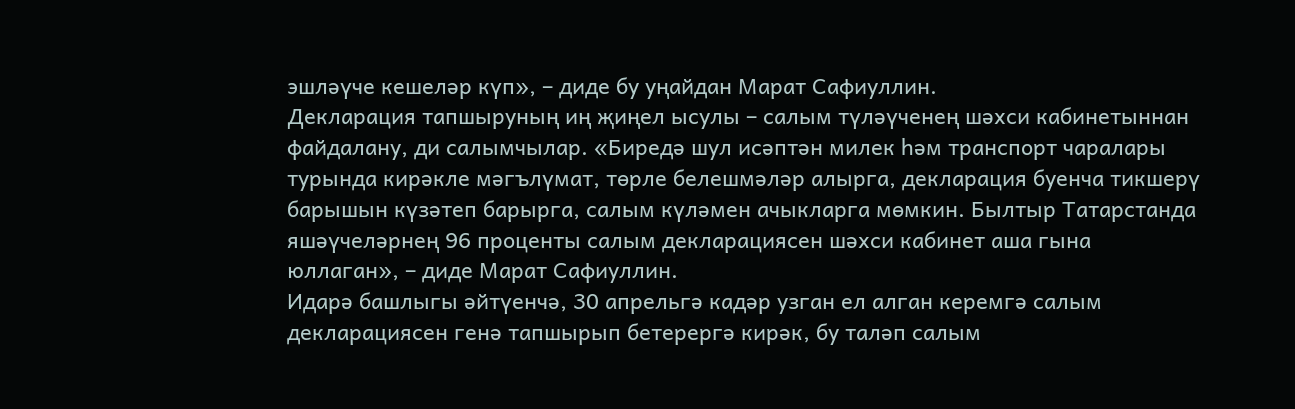эшләүче кешеләр күп», – диде бу уңайдан Марат Сафиуллин.
Декларация тапшыруның иң җиңел ысулы – салым түләүченең шәхси кабинетыннан файдалану, ди салымчылар. «Биредә шул исәптән милек һәм транспорт чаралары турында кирәкле мәгълүмат, төрле белешмәләр алырга, декларация буенча тикшерү барышын күзәтеп барырга, салым күләмен ачыкларга мөмкин. Былтыр Татарстанда яшәүчеләрнең 96 проценты салым декларациясен шәхси кабинет аша гына юллаган», – диде Марат Сафиуллин.
Идарә башлыгы әйтүенчә, 30 апрельгә кадәр узган ел алган керемгә салым декларациясен генә тапшырып бетерергә кирәк, бу таләп салым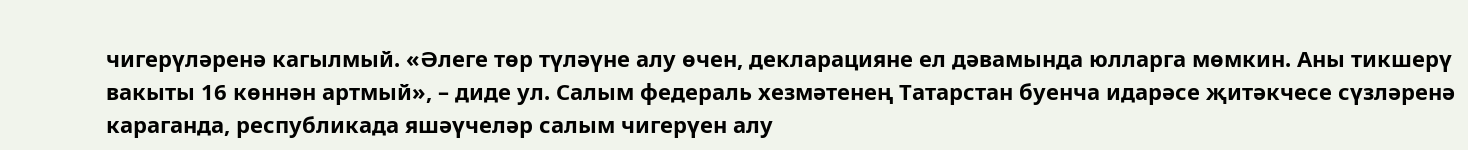чигерүләренә кагылмый. «Әлеге төр түләүне алу өчен, декларацияне ел дәвамында юлларга мөмкин. Аны тикшерү вакыты 16 көннән артмый», – диде ул. Салым федераль хезмәтенең Татарстан буенча идарәсе җитәкчесе сүзләренә караганда, республикада яшәүчеләр салым чигерүен алу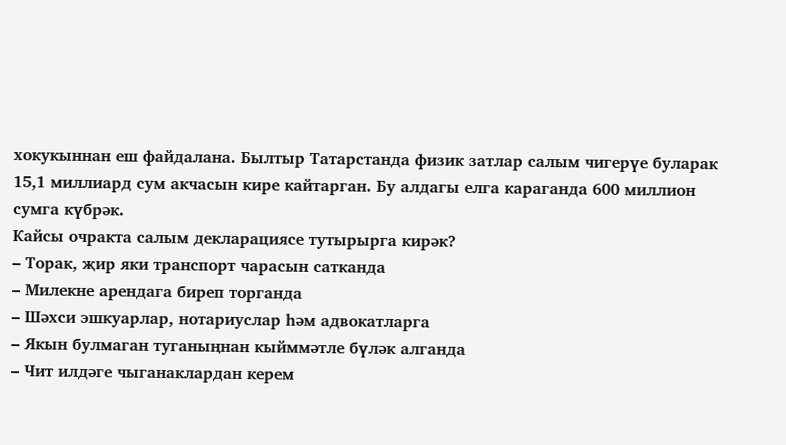хокукыннан еш файдалана. Былтыр Татарстанда физик затлар салым чигерүе буларак 15,1 миллиард сум акчасын кире кайтарган. Бу алдагы елга караганда 600 миллион сумга күбрәк.
Кайсы очракта салым декларациясе тутырырга кирәк?
– Торак, җир яки транспорт чарасын сатканда
– Милекне арендага биреп торганда
– Шәхси эшкуарлар, нотариуслар һәм адвокатларга
– Якын булмаган туганыңнан кыйммәтле бүләк алганда
– Чит илдәге чыганаклардан керем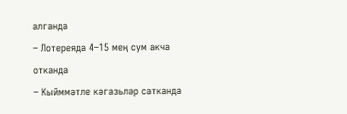алганда
– Лотереяда 4–15 мең сум акча отканда
– Кыйммәтле кәгазьләр сатканда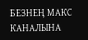БЕЗНЕҢ МАКС КАНАЛЫНА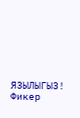ЯЗЫЛЫГЫЗ!
Фикер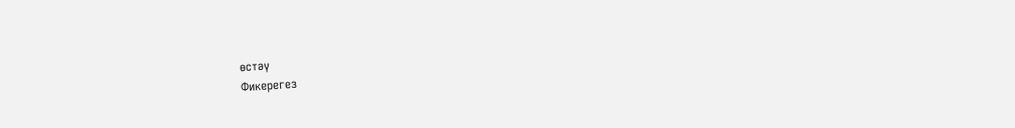өстәү
Фикерегез